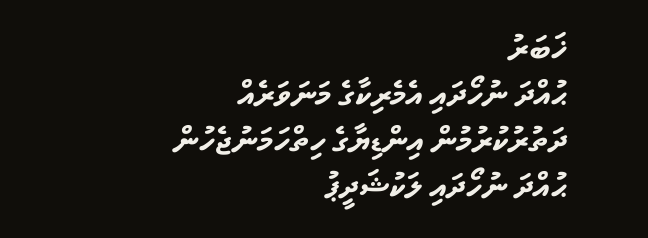ޚަބަރު
ޙުއްދަ ނުހޯދައި އެމެރިކާގެ މަނަވަރެއް ދަތުރުކުރުމުން އިންޑިޔާގެ ހިތްހަމަނުޖެހުން
ޙުއްދަ ނުހޯދައި ލަކުޝަދީޕު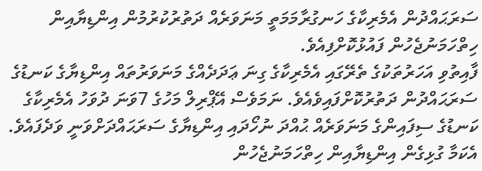ސަރަޙައްދުން އެމެރިކާގެ ހަނގުރާމަމަތީ މަނަވަރެއް ދަތުރުކުރުމުން އިންޑިޔާއިން ހިތްހަމަނުޖެހުން ފައުޅުކޮށްފިއެވެ.
ފާއިތުވި އަހަރުތަކުގެ ތެރޭގައި އެމެރިކާގެ ގިނަ ޢަދަދެއްގެ މަނަވަރުތައް އިންޑިޔާގެ ކަނޑުގެ ސަރަޙައްދުން ދަތުރުކޮށްފައިވެއެވެ. ނަމަވެސް އޭޕްރިލް މަހުގެ 7ވަނަ ދުވަހު އެމެރިކާގެ ކަނޑުގެ ސިފައިންގެ މަނަވަރެއް ޙުއްދަ ނުހޯދައި އިންޑިޔާގެ ސަރަޙައްދަށްވަނީ ވަދެފައެވެ. އެކަމާ ގުޅިގެން އިންޑިޔާއިން ހިތްހަމަނުޖެހުން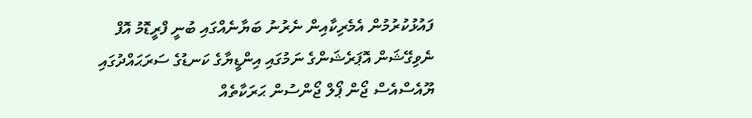ފައުޅުކުރުމުން އެމެރިކާއިން ނެރުނު ބަޔާނެއްގައި ބުނީ ފްރީޑޮމު އޮފް ނެވިގޭޝަން އޮޕަރެޝަންގެ ނަމުގައި އިންޑީޔާގެ ކަނޑުގެ ސަރަޙައްދުގައި ޔޫއެސްއެސް ޖޯން ޕޯލް ޖޯންސުން ޙަރަކާތެއް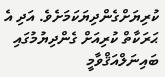ކުރިޔަށްގެންދިޔަކަމަށެވެ. އަދި އެ ޙަރަކާތް ކުރިއަށް ގެންދިޔުމުގައި ބައިނަލްއަޤްވާމީ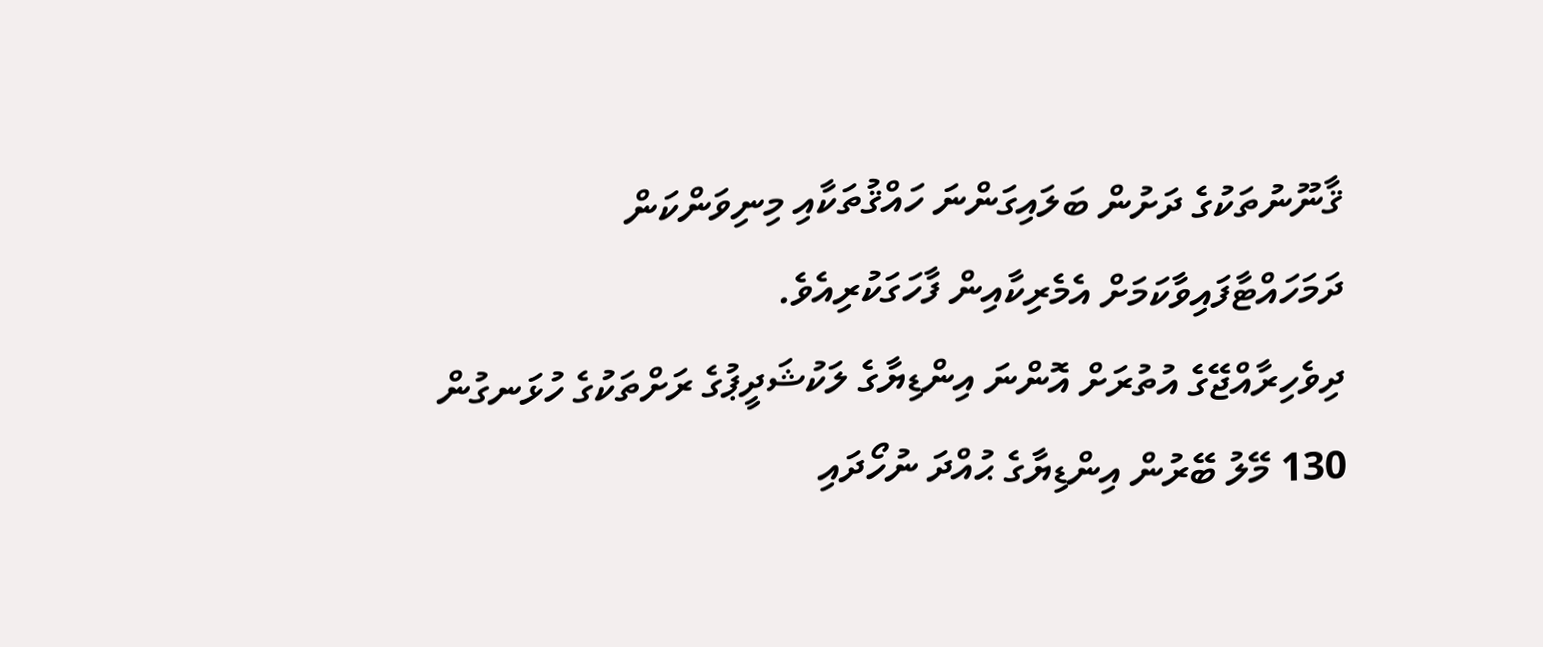ޤާނޫނުތަކުގެ ދަށުން ބަލައިގަންނަ ހައްޤުތަކާއި މިނިވަންކަން ދަމަހައްޓާފައިވާކަމަށް އެމެރިކާއިން ފާހަގަކުރިއެވެ.
ދިވެހިރާއްޖޭގެ އުތުރަށް އޮންނަ އިންޑިޔާގެ ލަކުޝަދީޕުގެ ރަށްތަކުގެ ހުޅަނގުން 130 މޭލު ބޭރުން އިންޑިޔާގެ ޙުއްދަ ނުހޯދައި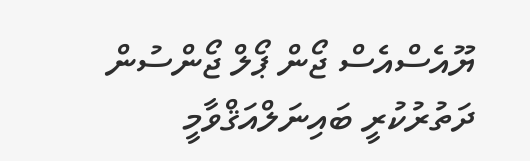ޔޫއެސްއެސް ޖޯން ޕޯލް ޖޯންސުން ދަތުރުކުރީ ބައިނަލްއަޤްވާމީ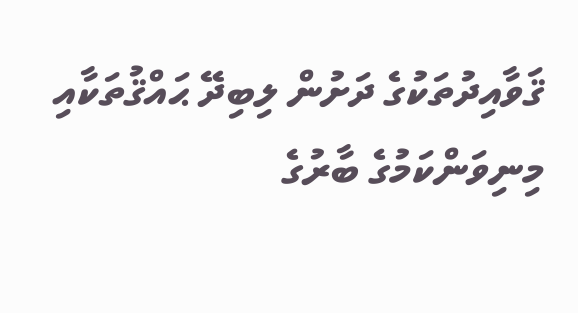ޤަވާއިދުތަކުގެ ދަށުން ލިބިދޭ ޙައްޤުތަކާއި މިނިވަންކަމުގެ ބާރުގެ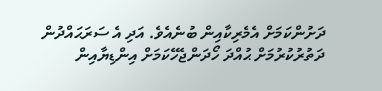ދަށުންކަމަށް އެމެރިކާއިން ބުނެއެވެ. އަދި އެ ސަރަޙައްދުން ދަތުރުކުރުމަށް ޙުއްދަ ހޯދަންޖެހޭކަމަށް އިންޑިޔާއިން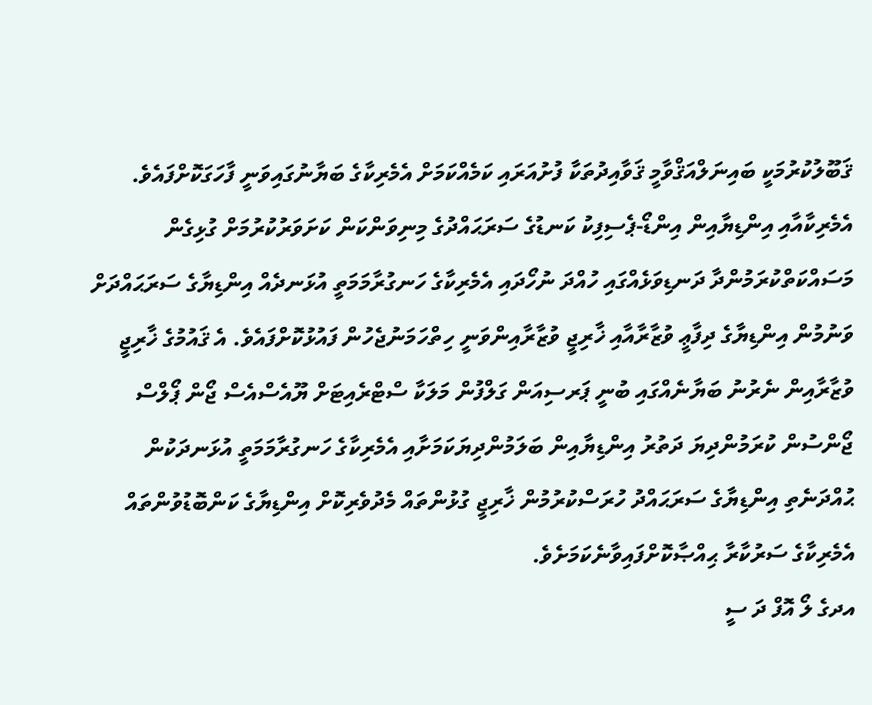ޤަބޫލުކުރުމަކީ ބައިނަލްއަޤްވާމީ ޤަވާއިދުތަކާ ފުށުއަރައި ކަމެއްކަމަށް އެމެރިކާގެ ބަޔާނުގައިވަނީ ފާހަގަކޮށްފައެވެ.
އެމެރިކާއާއި އިންޑިޔާއިން އިންޑޯ-ޕެސިފިކު ކަނޑުގެ ސަރަޙައްދުގެ މިނިވަންކަން ކަށަވަރުކުރުމަށް ގުޅިގެން މަސައްކަތްކުރަމުންދާ ދަނޑިވަޅެއްގައި ހުއްދަ ނުހޯދައި އެމެރިކާގެ ހަނގުރާމަމަތީ އުޅަނދެއް އިންޑިޔާގެ ސަރަޙައްދަށް ވަނުމުން އިންޑިޔާގެ ދިފާޢީ ވުޒާރާއާއި ޚާރިޖީ ވުޒާރާއިންވަނީ ހިތްހަމަނުޖެހުން ފައުޅުކޮށްފައެވެ. އެ ޤައުމުގެ ޚާރިޖީ ވުޒާރާއިން ނެރުނު ބަޔާނެއްގައި ބުނީ ޕަރސިއަން ގަލްފުން މަލަކާ ސްޓްރެއިޓަށް ޔޫއެސްއެސް ޖޯން ޕޯލްސް ޖޯންސުން ކުރަމުންދިޔަ ދަތުރު އިންޑިޔާއިން ބަލަމުންދިޔަކަމަށާއި އެމެރިކާގެ ހަނގުރާމަމަތީ އުޅަނދަކުން ޙުއްދަނެތި އިންޑިޔާގެ ސަރަޙައްދު ހުރަސްކުރުމުން ޚާރިޖީ ގުޅުންތައް މެދުވެރިކޮށް އިންޑިޔާގެ ކަންބޮޑުވުންތައް އެމެރިކާގެ ސަރުކާރާ ޙިއްޞާކޮށްފައިވާނެކަމަށެވެ.
އދގެ ލޯ އޮފް ދަ ސީ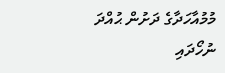މުމުއާހަދާގެ ދަށުން ޙުއްދަ ނުހޯދައި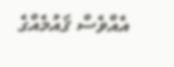އެއްވެސް ޤައުމެއްގެ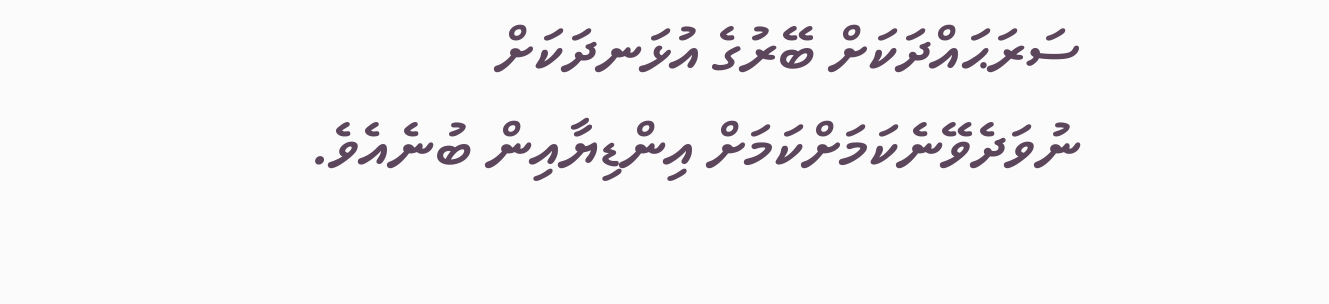ސަރަޙައްދަކަށް ބޭރުގެ އުޅަނދަކަށް ނުވަދެވޭނެކަމަށްކަމަށް އިންޑިޔާއިން ބުނެއެވެ.